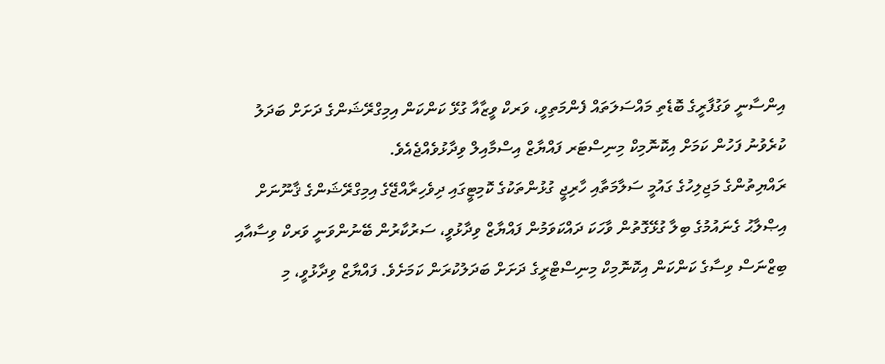އިންސާނީ ވަގުފާރީގެ ބޮޑެތި މައްސަލަތައް ފެންމަތިވީ، ވަރކް ވީޒާއާ ގުޅޭ ކަންކަން އިމިގްރޭޝަންގެ ދަށަށް ބަދަލު ކުރެވުނު ފަހުން ކަމަށް އިކޮނޮމިކް މިނިސްޓަރ ފައްޔާޒް އިސްމާއިލް ވިދާޅުވެއްޖެއެވެ.
ރައްޔިތުންގެ މަޖިލިހުގެ ގައުމީ ސަލާމަތާއި ހާރިޖީ ގުޅުންތަކުގެ ކޮމިޓީގައި ދިވެހިރާއްޖޭގެ އިމިގްރޭޝަންގެ ޤާނޫނަށް އިޞްލާޙު ގެނައުމުގެ ބިލާ ގުޅޭގޮތުން ވާހަކަ ދައްކަވަމުން ފައްޔާޒް ވިދާޅުވީ، ސަރުކާރުން ބޭނުންވަނީ ވަރކް ވިސާއާއި ބިޒްނަސް ވިސާގެ ކަންކަން އިކޮނޮމިކް މިނިސްޓްރީގެ ދަށަށް ބަދަލުކުރަން ކަމަށެވެ. ފައްޔާޒް ވިދާޅުވީ، މި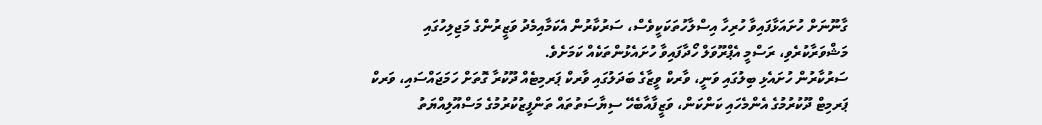ގާނޫނަށް ހުށައަޅާފައިވާ ހުރިހާ އިސްލާހުތަކަކީވެސް، ސަރުކާރުން އެކަމާއިމެދު ވަޒީރުންގެ މަޖިލިހުގައި މަޝްވަރާކުރެވި، ރަސްމީ އެޕްރޫވަލް ހޯދާފައިވާ ހުށައެޅުންތަކެއް ކަމަށެވެ.
ސަރުކާރުން ހުށައެޅި ބިލުގައި ވަނީ، ވާރކް ވީޒާގެ ބަދަލުގައި ވާރކް ޕަރމިޓެއް ދޫކުރާ ގޮތަށް ހަމަޖައްސައި، ވަރކް ޕަރމިޓް ދޫކުރުމުގެ އެންމެހައި ކަންކަން، ވަޒީފާއާބެހޭ ސިޔާސަތުތައް ތަންފީޒުކުރުމުގެ މަސްއޫލިއްޔަތު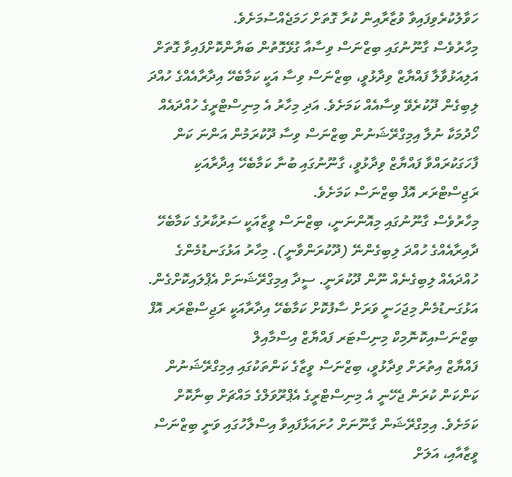ހަވާލުކުރެވިފައިވާ ވުޒާރާއިން ކުރާ ގޮތަށް ހަމަޖެއްސުމަށެވެ.
މިހާރުވެސް ގާނޫނުގައި ބިޒްނަސް ވިސާއާ ގުޅޭގޮތުން ބަޔާންކޮށްފައިވާ ގޮތަށް އަލިއަޅުވާލާ ފައްޔާޒް ވިދާޅުވީ، ބިޒްނަސް ވިސާ އަކީ ކަމާބެހޭ އިދާރާއެއްގެ ހުއްދަ ލިބިގެން ދޫކުރެވޭ ވިސާއެއް ކަމަށެވެ. އަދި މިހާރު އެ މިނިސްޓްރީގެ ހުއްދައެއް ހޯދުމަކާ ނުލާ އިމިގްރޭޝަނުން ބިޒްނަސް ވިސާ ދޫކުރަމުން އަންނަ ކަން ފާހަގަކުރައްވާ ފައްޔާޒް ވިދާޅުވީ، ގާނޫނުގައި ބުނާ ކަމާބެހޭ އިދާރާއަކި ރަޖިސްޓްރަރ އޮފް ބިޒްނަސް ކަމަށެވެ.
މިހާރުވެސް ގާނޫނުގައި މިއޮންނަނީ، ބިޒްނަސް ވީޒާއަކީ ސަރުކާރުގެ ކަމާބެހޭ ދާއިރާއެއްގެ ހުއްދަ ލިބިގެންނޭ (ދޫކުރަންވާނީ). މިހާރު އަޅުގަނޑުމެންގެ ހުއްދައެއް ލިބިގެނެއް ނޫން ދޫކުރަނީ. ސީދާ އިމިގްރޭޝަނަށް އެޕްލައިކޮށްގެން. އަޅުގަނޑުމެން މިޖަހަނީ ވަރަށް ސާފުކޮށް ކަމާބެހޭ އިދާރާއަކީ ރަޖިސްޓްރަރ އޮފް ބިޒްނަސްއިކޮނޮމިކް މިނިސްޓަރ ފައްޔާޒް އިސްމާއިލް
ފައްޔާޒް އިތުރަށް ވިދާޅުވީ، ބިޒްނަސް ވީޒާގެ ކަންތަކުގައި އިމިގްރޭޝަނުން ކަންކަން ކުރަން ޖެހޭނީ އެ މިނިސްޓްރީގެ އެޕްރޫވަލްގެ މައްޗަށް ބިނާކޮށް ކަމަށެވެ. އިމިގްރޭޝަން ގާނޫނަށް ހުށައަޅާފައިވާ އިސްލާހުގައި ވަނީ ބިޒްނަސް ވީޒާއާއި، އަލަށް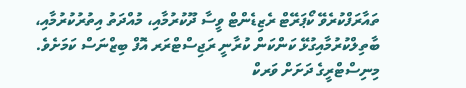ތައާރަފްކުރެވޭ ކޯޕަރޭޓް ރެޒިޑެންޓް ވީސާ ދޫކުރުމާއި، މުއްދަތު އިތުރުކުރުމާއި، ބާތިލްކުރުމާއިގުޅޭ ކަންކަން ކުރާނީ ރަޖިސްޓްރަރ އޮފް ބިޒްނަސް ކަމަށެވެ.
މިނިސްޓްރީގެ ދަށަށް ވަރކް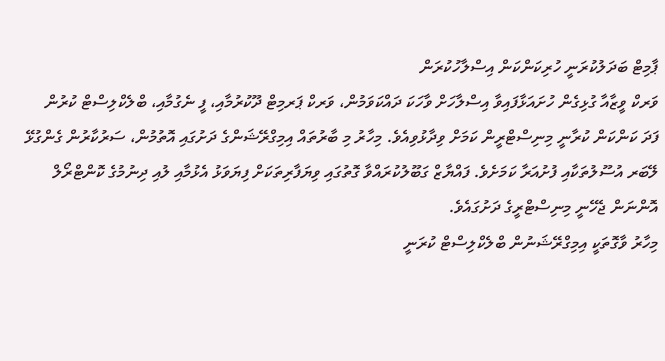ޕާމިޓް ބަދަލުކުރަނީ ހުރިކަންކަން އިސްލާހުކުރަން
ވަރކް ވީޒާއާ ގުޅިގެން ހުށައަޅާފައިވާ އިސްލާހަށް ވާހަކަ ދައްކަވަމުން، ވަރކް ޕަރމިޓް ދޫކުރުމާއި، ފީ ނެގުމާއި، ބްލެކްލިސްޓް ކުރުން ފަދަ ކަންކަން ކުރާނީ މިނިސްޓްރީން ކަމަށް ވިދާޅުވިއެވެ. މިހާރު މި ބާރުތައް އިމިގްރޭޝަންގެ ދަށުގައި އޮތުމުން، ސަރުކާރުން ގެންގުޅޭ ލޭބަރ އުސޫލުތަކާއި ފުށުއަރާ ކަމަށެވެ. ފައްޔާޒް ގަބޫލުކުރައްވާ ގޮތުގައި ވިޔަފާރިތަކަށް ފިޔަވަޅު އެޅުމާއި ލުއި ދިނުމުގެ ކޮންޓްރޯލް އޮންނަން ޖެހޭނީ މިނިސްޓްރީގެ ދަށުގައެވެ.
މިހާރު ވާގޮތަކީ އިމިގްރޭޝަނުން ބްލެކްލިސްޓް ކުރަނީ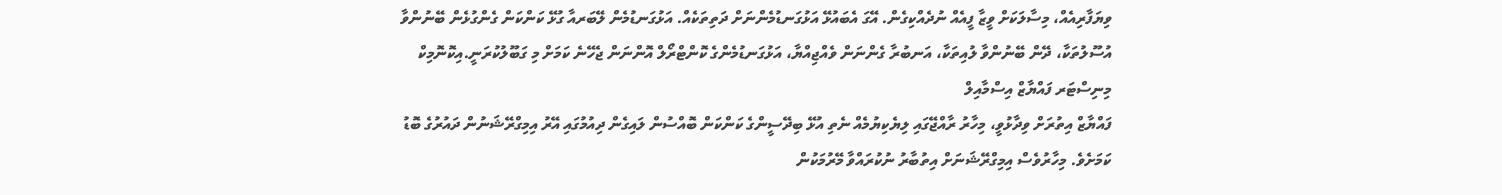ވިޔަފާރިއެއް، މިސާލަކަށް ވީޒާ ފީއެއް ނުދެއްކިގެން. އޭގަ އެބައުޅޭ އަޅުގަނޑުމެންނަށް ދަތިތަކެއް. އަޅުގަނޑުމެން ލޭބަރއާ ގުޅޭ ކަންކަން ގެންގުޅެން ބޭނުންވާ އުސޫލުތަކާ، ދޭން ބޭނުންވާ ލުއިތަކާ، އަނބުރާ ގެންނަން ވެއްޖިއްޔާ، އަޅުގަނޑުމެންގެ ކޮންޓްރޯލް އޮންނަން ޖެހޭނެ ކަމަށް މި ގަބޫލުކުރަނީ.އިކޮނޮމިކް މިނިސްޓަރ ފައްޔާޒް އިސްމާއިލް
ފައްޔާޒް އިތުރަށް ވިދާޅުވީ، މިހާރު ރާއްޖޭގައި ލިޔެކިޔުމެއް ނެތި އުޅޭ ބިދޭސީންގެ ކަންކަން ބޮއްސުން ލައިގެން ދިއުމުގައި އޭރު އިމިގްރޭޝަނުން ދައުރުގެ ބޮޑު ކަމަށެވެ. މިހާރުވެސް އިމިގްރޭޝަނަށް އިތުބާރު ނުކުރައްވާ މޭރުމަކުން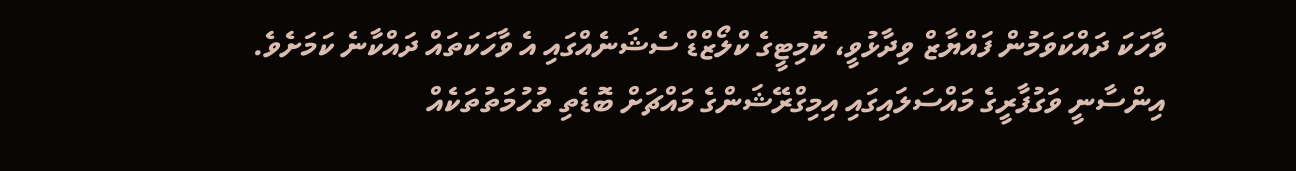ވާހަކަ ދައްކަވަމުން ފައްޔާޒް ވިދާޅުވީ، ކޮމިޓީގެ ކްލޯޒްޑް ސެޝަނެއްގައި އެ ވާހަކަތައް ދައްކާނެ ކަމަށެވެ.
އިންސާނީ ވަގުފާރީގެ މައްސަލައިގައި އިމިގްރޭޝަންގެ މައްޗަށް ބޮޑެތި ތުހުމަތުތަކެއް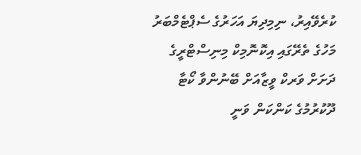ކުރެވޭއިރު، ނިމިދިޔަ އަހަރުގެ ސެޕްޓެމްބަރު މަހުގެ ތެރޭގައި އިކޮނޮމިކް މިނިސްޓްރީގެ ދަށަށް ވަރކް ވީޒާއަށް ބޭނުންވާ ކޯޓާ ދޫކުރުމުގެ ކަންކަން ވަނީ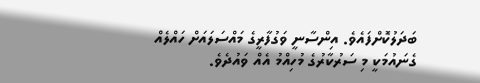ބަދަލުކޮށްފައެވެ. އިންސާނީ ވަގުފާރީގެ މައްސަލައަށް ހައްލެއް ގެނައުމަކީ މި ސަރުކާރުގެ މުހިއްމު އެއް ވައުދެވެ.